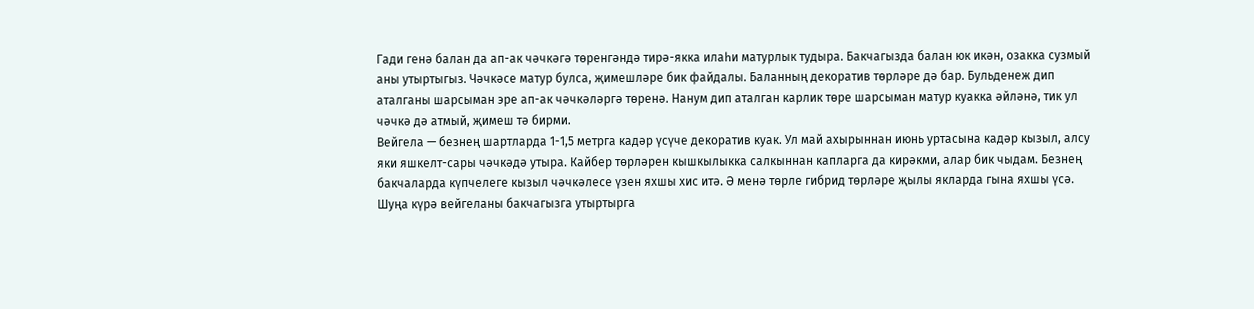Гади генә балан да ап-ак чәчкәгә төренгәндә тирә-якка илаһи матурлык тудыра. Бакчагызда балан юк икән, озакка сузмый аны утыртыгыз. Чәчкәсе матур булса, җимешләре бик файдалы. Баланның декоратив төрләре дә бар. Бульденеж дип аталганы шарсыман эре ап-ак чәчкәләргә төренә. Нанум дип аталган карлик төре шарсыман матур куакка әйләнә, тик ул чәчкә дә атмый, җимеш тә бирми.
Вейгела — безнең шартларда 1-1,5 метрга кадәр үсүче декоратив куак. Ул май ахырыннан июнь уртасына кадәр кызыл, алсу яки яшкелт-сары чәчкәдә утыра. Кайбер төрләрен кышкылыкка салкыннан капларга да кирәкми, алар бик чыдам. Безнең бакчаларда күпчелеге кызыл чәчкәлесе үзен яхшы хис итә. Ә менә төрле гибрид төрләре җылы якларда гына яхшы үсә. Шуңа күрә вейгеланы бакчагызга утыртырга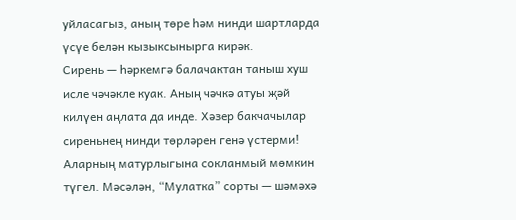уйласагыз, аның төре һәм нинди шартларда үсүе белән кызыксынырга кирәк.
Сирень — һәркемгә балачактан таныш хуш исле чәчәкле куак. Аның чәчкә атуы җәй килүен аңлата да инде. Хәзер бакчачылар сиреньнең нинди төрләрен генә үстерми! Аларның матурлыгына сокланмый мөмкин түгел. Мәсәлән, “Мулатка” сорты — шәмәхә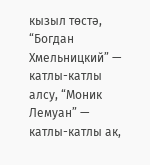кызыл төстә, “Богдан Хмельницкий” — катлы-катлы алсу, “Моник Лемуан” — катлы-катлы ак,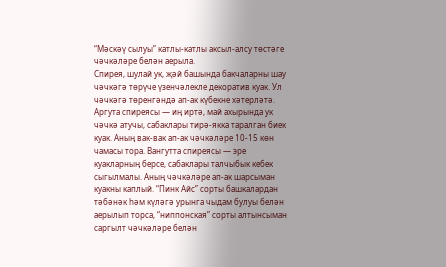“Мәскәү сылуы” катлы-катлы аксыл-алсу төстәге чәчкәләре белән аерыла.
Спирея, шулай ук, җәй башында бакчаларны шау чәчкәгә төрүче үзенчәлекле декоратив куак. Ул чәчкәгә төренгәндә ап-ак күбекне хәтерләтә.
Аргута спиреясы — иң иртә, май ахырында ук чәчкә атучы, сабаклары тирә-якка таралган биек куак. Аның вак-вак ап-ак чәчкәләре 10-15 көн чамасы тора. Вангутта спиреясы — эре куакларның берсе, сабаклары талчыбык кебек сыгылмалы. Аның чәчкәләре ап-ак шарсыман куакны каплый. “Пинк Айс” сорты башкалардан тәбәнәк һәм күләгә урынга чыдам булуы белән аерылып торса, “ниппонская” сорты алтынсыман саргылт чәчкәләре белән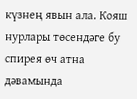күзнең явын ала. Кояш нурлары төсендәге бу спирея өч атна дәвамында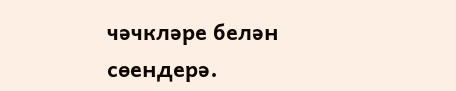чәчкләре белән сөендерә.